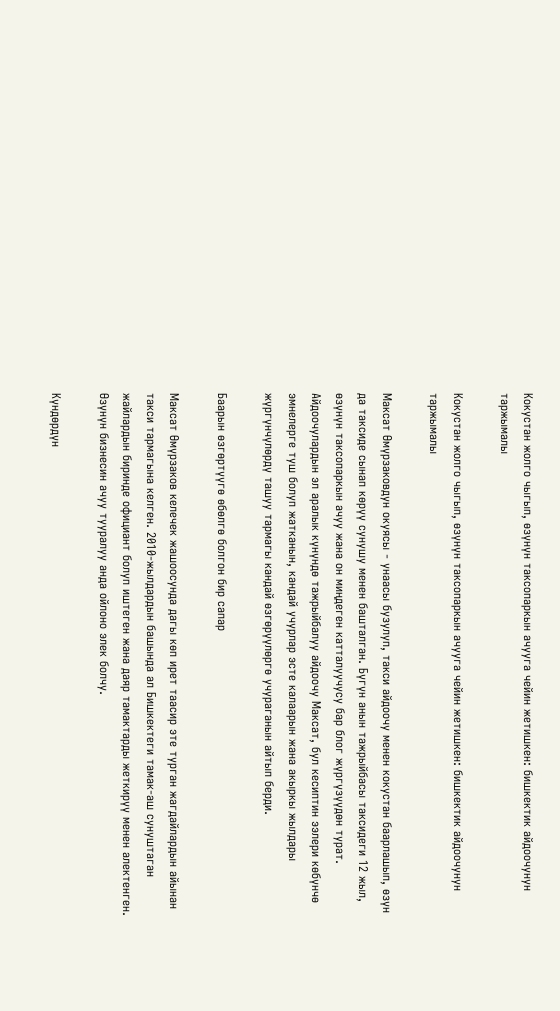Кокустан жолго чыгып, өзүнүн таксопаркын ачууга чейин жетишкен: бишкектик айдоочунун таржымалы

Кокустан жолго чыгып, өзүнүн таксопаркын ачууга чейин жетишкен: бишкектик айдоочунун таржымалы

Максат Өмүрзаковдун окуясы - унаасы бузулуп, такси айдоочу менен кокустан баарлашып, өзүн да таксиде сынап көрүү сунушу менен башталган. Бүгүн анын тажрыйбасы таксидеги 12 жыл, өзүнүн таксопаркын ачуу жана он миңдеген катталуучусу бар блог жүргүзүүдөн турат. Айдоочулардын эл аралык күнүндө тажрыйбалуу айдоочу Максат, бул кесиптин ээлери көбүнчө эмнелерге туш болуп жатканын, кандай учурлар эсте калаарын жана акыркы жылдары жүргүнчүлөрдү ташуу тармагы кандай өзгөрүүлөргө учураганын айтып берди.

Баарын өзгөртүүгө өбөлгө болгон бир сапар

Максат Өмүрзаков келечек жашоосунда дагы көп ирет таасир эте турган жагдайлардын айынан такси тармагына келген. 2010-жылдардын башында ал Бишкектеги тамак-аш сунуштаган жайлардын биринде официант болуп иштеген жана даяр тамактарды жеткирүү менен алектенген. Өзүнүн бизнесин ачуу тууралуу анда ойлоно элек болчу.

Күндөрдүн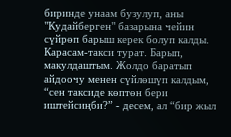биринде унаам бузулуп, аны "Кудайберген" базарына чейин сүйрөп барыш керек болуп калды. Карасам-такси турат. Барып, макулдаштым. Жолдо баратып айдоочу менен сүйлөшүп калдым, “сен таксиде көптөн бери иштейсиңби?” - десем, ал “бир жыл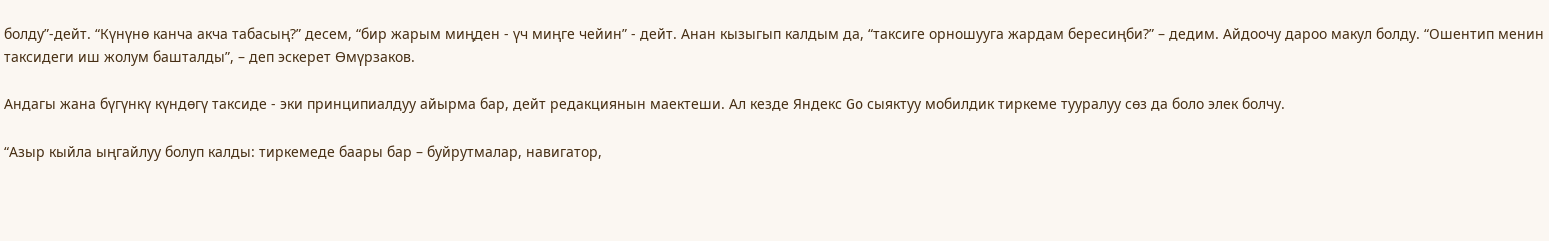болду”-дейт. “Күнүнө канча акча табасың?” десем, “бир жарым миңден - үч миңге чейин” - дейт. Анан кызыгып калдым да, “таксиге орношууга жардам бересиңби?” – дедим. Айдоочу дароо макул болду. “Ошентип менин таксидеги иш жолум башталды”, – деп эскерет Өмүрзаков.

Андагы жана бүгүнкү күндөгү таксиде - эки принципиалдуу айырма бар, дейт редакциянын маектеши. Ал кезде Яндекс Go сыяктуу мобилдик тиркеме тууралуу сөз да боло элек болчу.

“Азыр кыйла ыңгайлуу болуп калды: тиркемеде баары бар – буйрутмалар, навигатор,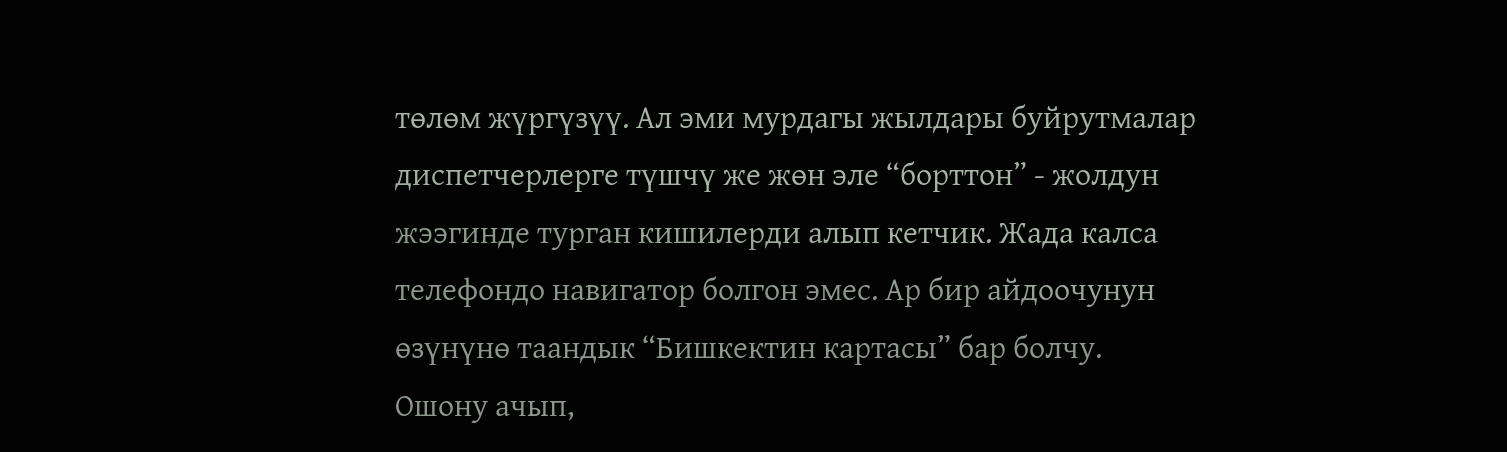төлөм жүргүзүү. Ал эми мурдагы жылдары буйрутмалар диспетчерлерге түшчү же жөн эле “борттон” - жолдун жээгинде турган кишилерди алып кетчик. Жада калса телефондо навигатор болгон эмес. Ар бир айдоочунун өзүнүнө таандык “Бишкектин картасы” бар болчу. Ошону ачып,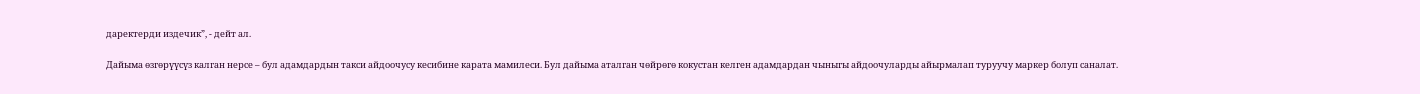даректерди издечик”, - дейт ал.

Дайыма өзгөрүүсүз калган нерсе – бул адамдардын такси айдоочусу кесибине карата мамилеси. Бул дайыма аталган чөйрөгө кокустан келген адамдардан чыныгы айдоочуларды айырмалап туруучу маркер болуп саналат.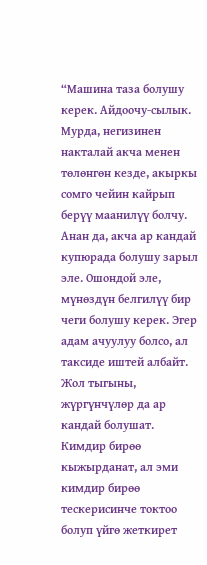“Машина таза болушу керек. Айдоочу-сылык. Мурда, негизинен накталай акча менен төлөнгөн кезде, акыркы сомго чейин кайрып берүү маанилүү болчу. Анан да, акча ар кандай купюрада болушу зарыл эле. Ошондой эле, мүнөздүн белгилүү бир чеги болушу керек. Эгер адам ачуулуу болсо, ал таксиде иштей албайт. Жол тыгыны, жүргүнчүлөр да ар кандай болушат. Кимдир бирөө кыжырданат, ал эми кимдир бирөө тескерисинче токтоо болуп үйгө жеткирет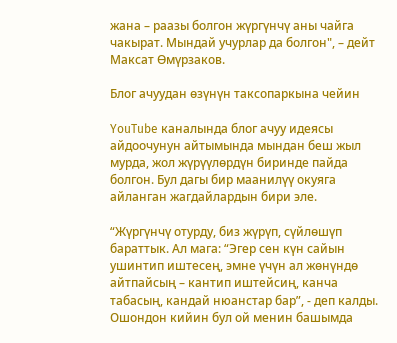жана – раазы болгон жүргүнчү аны чайга чакырат. Мындай учурлар да болгон", – дейт Максат Өмүрзаков.

Блог ачуудан өзүнүн таксопаркына чейин

YouTube каналында блог ачуу идеясы айдоочунун айтымында мындан беш жыл мурда, жол жүрүүлөрдүн биринде пайда болгон. Бул дагы бир маанилүү окуяга айланган жагдайлардын бири эле.

“Жүргүнчү отурду, биз жүрүп, сүйлөшүп бараттык. Ал мага: “Эгер сен күн сайын ушинтип иштесең, эмне үчүн ал жөнүндө айтпайсың – кантип иштейсиң, канча табасың, кандай нюанстар бар”, - деп калды. Ошондон кийин бул ой менин башымда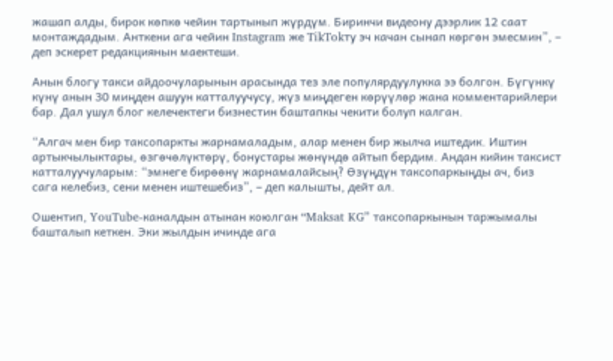жашап алды, бирок көпкө чейин тартынып жүрдүм. Биринчи видеону дээрлик 12 саат монтаждадым. Анткени ага чейин Instagram же TikTokту эч качан сынап көргөн эмесмин”, – деп эскерет редакциянын маектеши.

Анын блогу такси айдоочуларынын арасында тез эле популярдуулукка ээ болгон. Бүгүнкү күнү анын 30 миңден ашуун катталуучусу, жүз миңдеген көрүүлөр жана комментарийлери бар. Дал ушул блог келечектеги бизнестин баштапкы чекити болуп калган.

“Алгач мен бир таксопаркты жарнамаладым, алар менен бир жылча иштедик. Иштин артыкчылыктары, өзгөчөлүктөрү, бонустары жөнүндө айтып бердим. Андан кийин таксист катталуучуларым: “эмнеге бирөөнү жарнамалайсың? Өзүңдүн таксопаркыңды ач, биз сага келебиз, сени менен иштешебиз”, – деп калышты, дейт ал.

Ошентип, YouTube-каналдын атынан коюлган “Maksat KG” таксопаркынын таржымалы башталып кеткен. Эки жылдын ичинде ага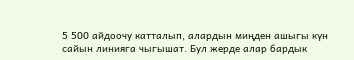5 500 айдоочу катталып, алардын миңден ашыгы күн сайын линияга чыгышат. Бул жерде алар бардык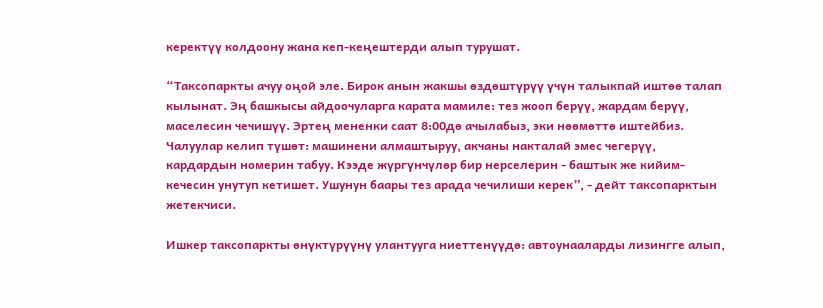керектүү колдоону жана кеп-кеңештерди алып турушат.

“Таксопаркты ачуу оңой эле. Бирок анын жакшы өздөштүрүү үчүн талыкпай иштөө талап кылынат. Эң башкысы айдоочуларга карата мамиле: тез жооп берүү, жардам берүү, маселесин чечишүү. Эртең мененки саат 8:00дө ачылабыз, эки нөөмөттө иштейбиз. Чалуулар келип түшөт: машинени алмаштыруу, акчаны накталай эмес чегерүү, кардардын номерин табуу. Кээде жүргүнчүлөр бир нерселерин - баштык же кийим-кечесин унутуп кетишет. Ушунун баары тез арада чечилиши керек”, - дейт таксопарктын жетекчиси.

Ишкер таксопаркты өнүктүрүүнү улантууга ниеттенүүдө: автоунааларды лизингге алып,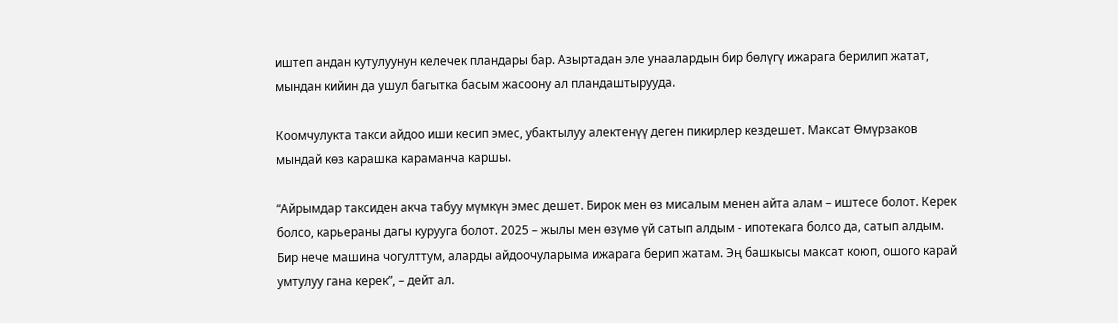иштеп андан кутулуунун келечек пландары бар. Азыртадан эле унаалардын бир бөлүгү ижарага берилип жатат, мындан кийин да ушул багытка басым жасоону ал пландаштырууда.

Коомчулукта такси айдоо иши кесип эмес, убактылуу алектенүү деген пикирлер кездешет. Максат Өмүрзаков мындай көз карашка караманча каршы.

“Айрымдар таксиден акча табуу мүмкүн эмес дешет. Бирок мен өз мисалым менен айта алам – иштесе болот. Керек болсо, карьераны дагы курууга болот. 2025 – жылы мен өзүмө үй сатып алдым - ипотекага болсо да, сатып алдым. Бир нече машина чогулттум, аларды айдоочуларыма ижарага берип жатам. Эң башкысы максат коюп, ошого карай умтулуу гана керек”, – дейт ал.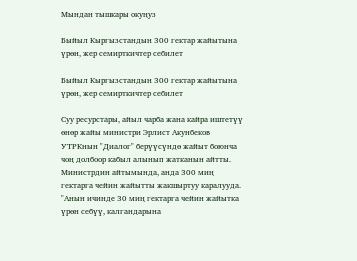Мындан тышкары окуңуз

Быйыл Кыргызстандын 300 гектар жайытына үрөн, жер семирткичтер себилет

Быйыл Кыргызстандын 300 гектар жайытына үрөн, жер семирткичтер себилет

Суу ресурстары, айыл чарба жана кайра иштетүү өнөр жайы министри Эрлист Акунбеков УТРКнын "Диалог" берүүсүндө жайыт боюнча чоң долбоор кабыл алынып жатканын айтты. Министрдин айтымында, анда 300 миң гектарга чейин жайытты жакшыртуу каралууда. "Анын ичинде 30 миң гектарга чейин жайытка үрөн себүү, калгандарына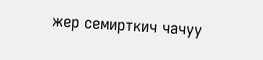жер семирткич чачуу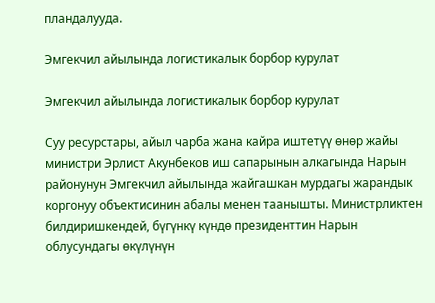пландалууда.

Эмгекчил айылында логистикалык борбор курулат

Эмгекчил айылында логистикалык борбор курулат

Суу ресурстары, айыл чарба жана кайра иштетүү өнөр жайы министри Эрлист Акунбеков иш сапарынын алкагында Нарын районунун Эмгекчил айылында жайгашкан мурдагы жарандык коргонуу объектисинин абалы менен таанышты. Министрликтен билдиришкендей, бүгүнкү күндө президенттин Нарын облусундагы өкүлүнүн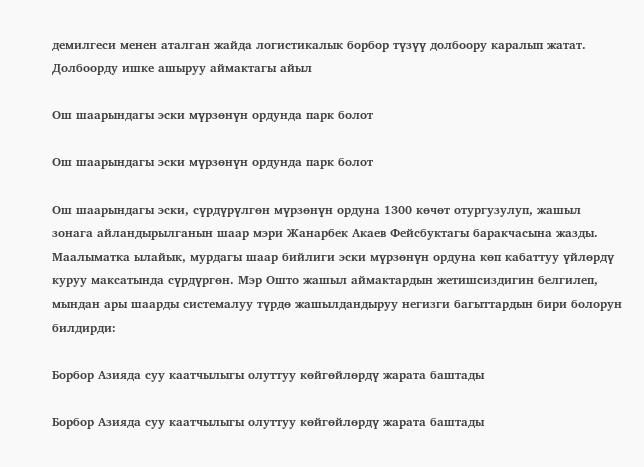демилгеси менен аталган жайда логистикалык борбор түзүү долбоору каралып жатат. Долбоорду ишке ашыруу аймактагы айыл

Ош шаарындагы эски мүрзөнүн ордунда парк болот

Ош шаарындагы эски мүрзөнүн ордунда парк болот

Ош шаарындагы эски, сүрдүрүлгөн мүрзөнүн ордуна 1300 көчөт отургузулуп, жашыл зонага айландырылганын шаар мэри Жанарбек Акаев Фейсбуктагы баракчасына жазды. Маалыматка ылайык, мурдагы шаар бийлиги эски мүрзөнүн ордуна көп кабаттуу үйлөрдү куруу максатында сүрдүргөн. Мэр Ошто жашыл аймактардын жетишсиздигин белгилеп, мындан ары шаарды системалуу түрдө жашылдандыруу негизги багыттардын бири болорун билдирди:

Борбор Азияда суу каатчылыгы олуттуу көйгөйлөрдү жарата баштады

Борбор Азияда суу каатчылыгы олуттуу көйгөйлөрдү жарата баштады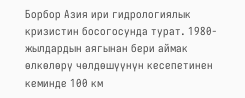Борбор Азия ири гидрологиялык кризистин босогосунда турат. 1980-жылдардын аягынан бери аймак өлкөлөрү чөлдөшүүнүн кесепетинен кеминде 100 км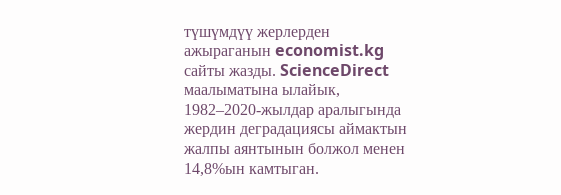түшүмдүү жерлерден ажыраганын economist.kg сайты жазды. ScienceDirect маалыматына ылайык, 1982–2020-жылдар аралыгында жердин деградациясы аймактын жалпы аянтынын болжол менен 14,8%ын камтыган.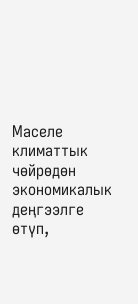Маселе климаттык чөйрөдөн экономикалык деңгээлге өтүп,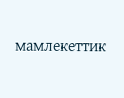мамлекеттик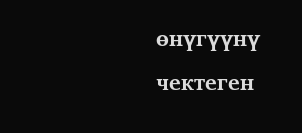өнүгүүнү чектеген